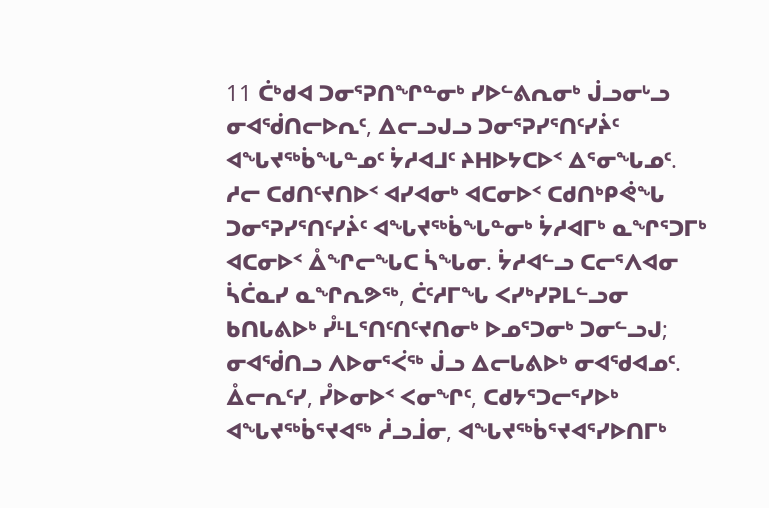11 ᑖᒃᑯᐊ ᑐᓂᕐᕈᑎᖏᓐᓂᒃ ᓯᐅᓪᕕᕆᓂᒃ ᒎᓗᓂᒡᓗ ᓂᐊᖂᑎᓕᐅᕆᑦ, ᐃᓕᓗᒍᓗ ᑐᓂᕐᕈᓯᕐᑎᑦᓯᔩᑦ ᐊᖓᔪᖅᑳᖓᓐᓄᑦ ᔮᓱᐊᒧᑦ ᔨᕼᐅᔭᑕᐅᑉ ᐃᕐᓂᖓᓄᑦ.
ᓱᓕ ᑕᑯᑎᑦᔪᑎᐅᑉ ᐊᓯᐊᓂᒃ ᐊᑕᓂᐅᑉ ᑕᑯᑎᒃᑭᕚᖓ ᑐᓂᕐᕈᓯᕐᑎᑦᓯᔩᑦ ᐊᖓᔪᖅᑳᖓᓐᓂᒃ ᔮᓱᐊᒥᒃ ᓇᖏᕐᑐᒥᒃ ᐊᑕᓂᐅᑉ ᐂᖏᓕᖓᑕ ᓵᖓᓂ. ᔮᓱᐊᓪᓗ ᑕᓕᕐᐱᐊᓂ ᓵᑖᓇᓯ ᓇᖏᕆᕗᖅ, ᑖᑦᓱᒥᖓ ᐸᓯᒃᓯᕈᒪᓪᓗᓂ
ᑲᑎᒐᕕᐅᒃ ᓮᒻᒪᕐᑎᑦᑎᑦᔪᑎᓂᒃ ᐅᓄᕐᑐᓂᒃ ᑐᓂᓪᓗᒍ; ᓂᐊᖂᑎᓗ ᐱᐅᓂᕐᐹᖅ ᒎᓗ ᐃᓕᒐᕕᐅᒃ ᓂᐊᖁᐊᓄᑦ.
ᐂᓕᕆᑦᓯ, ᓮᐅᓂᐅᑉ ᐸᓂᖏᑦ, ᑕᑯᔭᕐᑐᓕᕐᓯᐅᒃ ᐊᖓᔪᖅᑳᕐᔪᐊᖅ ᓲᓗᒨᓂ, ᐊᖓᔪᖅᑳᕐᔪᐊᕐᓯᐅᑎᒥᒃ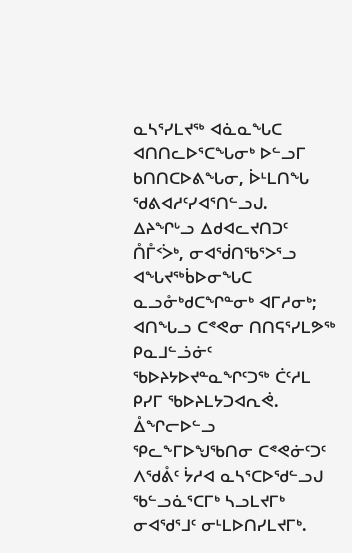ᓇᓴᕐᓯᒪᔪᖅ ᐊᓈᓇᖓᑕ ᐊᑎᑎᓚᐅᕐᑕᖓᓂᒃ ᐅᓪᓗᒥ ᑲᑎᑎᑕᐅᕕᖓᓂ, ᐆᒻᒪᑎᖓ ᖁᕕᐊᓱᑦᓯᐊᕐᑎᓪᓗᒍ.
ᐃᔨᖏᒡᓗ ᐃᑯᐊᓚᔪᑎᑐᑦ ᑍᒤᑉᐴᒃ, ᓂᐊᖂᑎᖃᕐᐳᕐᓗ ᐊᖓᔪᖅᑳᐅᓂᖓᑕ ᓇᓗᓁᒃᑯᑕᖏᓐᓂᒃ ᐊᒥᓱᓂᒃ; ᐊᑎᖓᓗ ᑕᕝᕙᓂ ᑎᑎᕋᕐᓯᒪᕗᖅ ᑭᓇᒧᓪᓘᓃᑦ ᖃᐅᔨᔭᐅᔪᓐᓇᖏᑦᑐᖅ ᑖᑦᓱᒪ ᑭᓯᒥ ᖃᐅᔨᒪᔭᑐᐊᕆᕚ.
ᐂᖏᓕᐅᓪᓗ ᕿᓚᖕᒥᐅᖑᖃᑎᓂ ᑕᕝᕙᓃᑦᑐᑦ ᐱᖁᕔᑦ ᔮᓱᐊ ᓇᓴᕐᑕᐅᖁᓪᓗᒍ ᖃᓪᓗᓈᕐᑕᒥᒃ ᓴᓗᒪᔪᒥᒃ ᓂᐊᖁᕐᒧᑦ ᓂᒻᒪᐅᑎᓯᒪᔪᒥᒃ.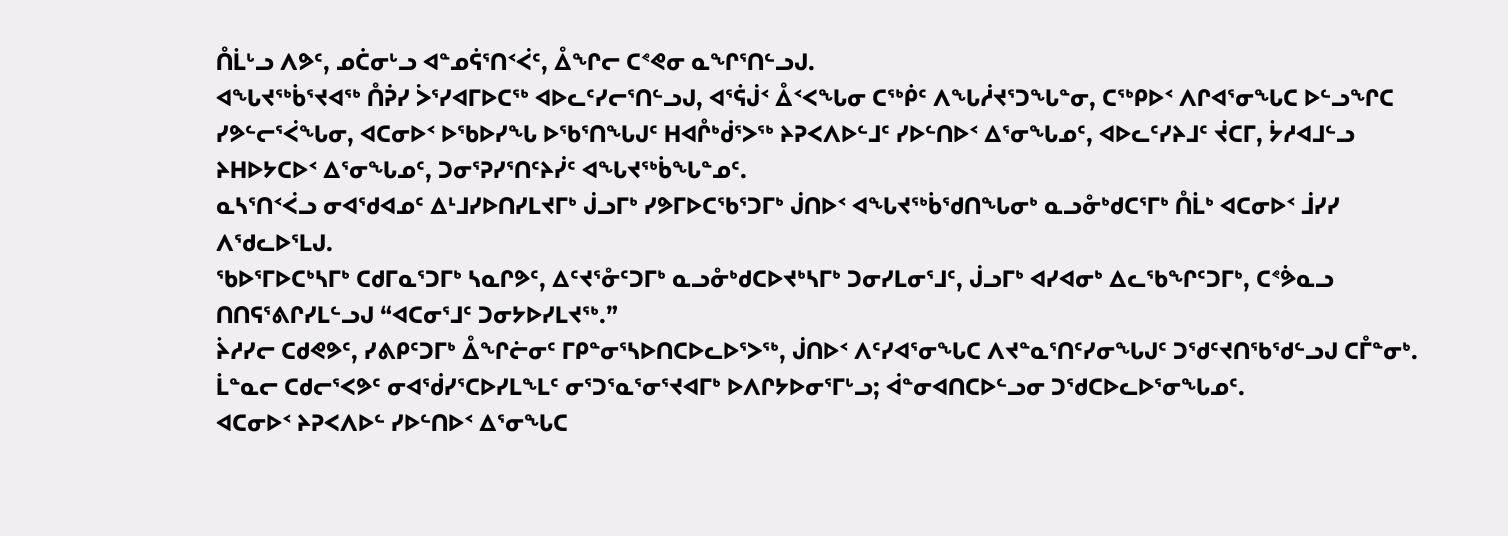ᑍᒫᒡᓗ ᐱᕗᑦ, ᓄᑖᓂᒡᓗ ᐊᓐᓄᕌᕐᑎᑉᐹᑦ, ᐂᖏᓕ ᑕᕝᕙᓂ ᓇᖏᕐᑎᓪᓗᒍ.
ᐊᖓᔪᖅᑳᕐᔪᐊᖅ ᑍᕉᓯ ᐴᕐᓯᐊᒥᐅᑕᖅ ᐊᐅᓚᑦᓯᓕᕐᑎᓪᓗᒍ, ᐊᕐᕌᒎᑉ ᐂᑉᐸᖓᓂ ᑕᖅᑮᑦ ᐱᖓᓲᔪᕐᑐᖓᓐᓂ, ᑕᖅᑭᐅᑉ ᐱᒋᐊᕐᓂᖓᑕ ᐅᓪᓗᖏᑕ ᓯᕗᓪᓕᕐᐹᖓᓂ, ᐊᑕᓂᐅᑉ ᐅᖃᐅᓯᖓ ᐅᖃᕐᑎᖓᒍᑦ ᕼᐊᒊᒃᑰᕐᐳᖅ ᔨᕈᐸᐱᐅᓪᒧᑦ ᓯᐅᓪᑎᐅᑉ ᐃᕐᓂᖓᓄᑦ, ᐊᐅᓚᑦᓯᔨᒧᑦ ᔫᑕᒥ, ᔮᓱᐊᒧᓪᓗ ᔨᕼᐅᔭᑕᐅᑉ ᐃᕐᓂᖓᓄᑦ, ᑐᓂᕐᕈᓯᕐᑎᑦᔨᓰᑦ ᐊᖓᔪᖅᑳᖓᓐᓄᑦ.
ᓇᓴᕐᑎᑉᐹᓗ ᓂᐊᖁᐊᓄᑦ ᐃᒻᒧᓯᐅᑎᓯᒪᔪᒥᒃ ᒎᓗᒥᒃ ᓯᕗᒥᐅᑕᖃᕐᑐᒥᒃ ᒎᑎᐅᑉ ᐊᖓᔪᖅᑳᖁᑎᖓᓂᒃ ᓇᓗᓁᒃᑯᑕᕐᒥᒃ ᑍᒫᒃ ᐊᑕᓂᐅᑉ ᒨᓯᓯ ᐱᖁᓚᐅᕐᒪᒍ.
ᖃᐅᕐᒥᐅᑕᒃᓴᒥᒃ ᑕᑯᒥᓇᕐᑐᒥᒃ ᓴᓇᒋᕗᑦ, ᐃᑦᔪᕐᓁᑦᑐᒥᒃ ᓇᓗᓁᒃᑯᑕᐅᔪᒃᓴᒥᒃ ᑐᓂᓯᒪᓂᕐᒧᑦ, ᒎᓗᒥᒃ ᐊᓯᐊᓂᒃ ᐃᓚᖃᖏᑦᑐᒥᒃ, ᑕᕝᕘᓇᓗ ᑎᑎᕋᕐᕕᒋᓯᒪᓪᓗᒍ “ᐊᑕᓂᕐᒧᑦ ᑐᓂᔭᐅᓯᒪᔪᖅ.”
ᔩᓱᓯᓕ ᑕᑯᕙᕗᑦ, ᓯᕕᑭᑦᑐᒥᒃ ᐂᖏᓖᓂᑦ ᒥᑭᓐᓂᕐᓴᐅᑎᑕᐅᓚᐅᕐᐳᖅ, ᒎᑎᐅᑉ ᐱᑦᓯᐊᕐᓂᖓᑕ ᐱᔪᓐᓇᕐᑎᑦᓯᓂᖓᒍᑦ ᑐᖁᑦᔪᑎᖃᖁᓪᓗᒍ ᑕᒤᓐᓂᒃ. ᒫᓐᓇᓕ ᑕᑯᓕᕐᐸᕗᑦ ᓂᐊᖂᓯᕐᑕᐅᓯᒪᖕᒪᑦ ᓂᕐᑐᕐᓇᕐᓂᕐᔪᐊᒥᒃ ᐅᐱᒋᔭᐅᓂᕐᒥᒡᓗ; ᐋᓐᓂᐊᑎᑕᐅᓪᓗᓂ ᑐᖁᑕᐅᓚᐅᕐᓂᖓᓄᑦ.
ᐊᑕᓂᐅᑉ ᔨᕈᐸᐱᐅᓪ ᓯᐅᓪᑎᐅᑉ ᐃᕐᓂᖓᑕ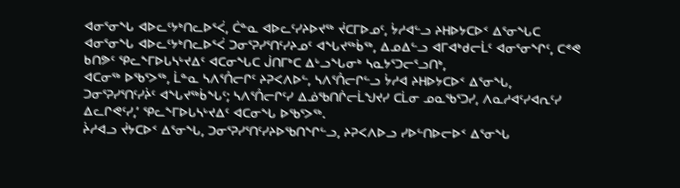ᐊᓂᕐᓂᖓ ᐊᐅᓚᑦᔭᒃᑎᓚᐅᕐᐹ, ᑖᓐᓇ ᐊᐅᓚᑦᓯᔨᐅᔪᖅ ᔫᑕᒥᐅᓄᑦ, ᔮᓱᐊᓪᓗ ᔨᕼᐅᔭᑕᐅᑉ ᐃᕐᓂᖓᑕ ᐊᓂᕐᓂᖓ ᐊᐅᓚᑦᔭᒃᑎᓚᐅᕐᐹ ᑐᓂᕐᕈᓯᕐᑎᑦᓯᔨᓄᑦ ᐊᖓᔪᖅᑳᖅ, ᐃᓄᐃᓪᓗ ᐊᒥᐊᒃᑯᓕᒫᑦ ᐊᓂᕐᓂᖏᑦ, ᑕᕝᕙ ᑲᑎᕗᑦ ᕿᓚᖕᒥᐅᒐᓴᒡᔪᐃᑦ ᐊᑕᓂᖓᑕ ᒎᑎᒥᒃᑕ ᐃᒡᓗᖓᓂᒃ ᓴᓇᔭᕐᑐᓕᕐᓗᑎᒃ,
ᐊᑕᓂᖅ ᐅᖃᕐᐳᖅ, ᒫᓐᓇ ᓴᐱᕐᑍᓕᒋᑦ ᔨᕈᐸᐱᐅᓪ, ᓴᐱᕐᑍᓕᒋᓪᓗ ᔮᓱᐊ ᔨᕼᐅᔭᑕᐅᑉ ᐃᕐᓂᖓ, ᑐᓂᕐᕈᓯᕐᑎᑦᓯᔩᑦ ᐊᖓᔪᖅᑳᖓᑦ; ᓴᐱᕐᑍᓕᒋᑦᓯ ᐃᓅᖃᑎᒌᓕᒫᖑᔪᓯ ᑕᒫᓂ ᓄᓇᖃᕐᑐᓯ, ᐱᓇᓱᐊᑦᓯᐊᕆᑦᓯ ᐃᓚᒋᕙᑦᓯ,’ ᕿᓚᖕᒥᐅᒐᓴᒡᔪᐃᑦ ᐊᑕᓂᖓ ᐅᖃᕐᐳᖅ.
ᔩᓱᐊᓗ ᔫᔭᑕᐅᑉ ᐃᕐᓂᖓ, ᑐᓂᕐᕈᓯᕐᑎᑦᓯᔨᐅᖃᑎᖏᓪᓗ, ᔨᕈᐸᐱᐅᓗ ᓯᐅᓪᑎᐅᓕᐅᑉ ᐃᕐᓂᖓ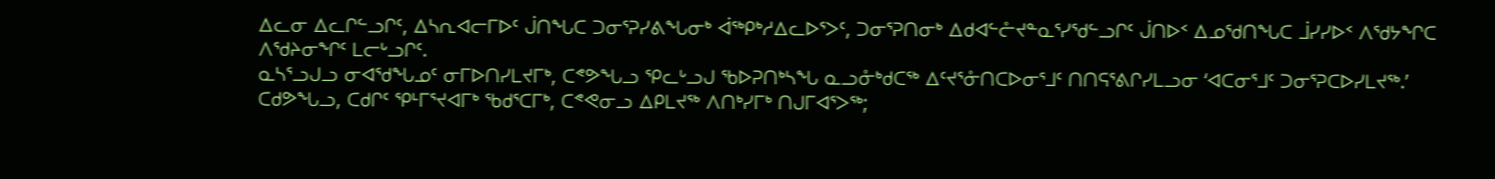ᐃᓚᓂ ᐃᓚᒋᓪᓗᒋᑦ, ᐃᓴᕆᐊᓕᒥᐅᑦ ᒎᑎᖓᑕ ᑐᓂᕐᕈᓯᕕᖓᓂᒃ ᐋᖅᑭᒃᓱᐃᓚᐅᕐᐳᑦ, ᑐᓂᕐᕈᑎᓂᒃ ᐃᑯᐊᓪᓔᔪᓐᓇᕐᓯᖁᓪᓗᒋᑦ ᒎᑎᐅᑉ ᐃᓄᖁᑎᖓᑕ ᒨᓯᓯᐅᑉ ᐱᖁᔭᖏᑕ ᐱᖁᔨᓂᖏᑦ ᒪᓕᒡᓗᒋᑦ.
ᓇᓴᕐᓗᒍᓗ ᓂᐊᖁᖓᓄᑦ ᓂᒥᐅᑎᓯᒪᔪᒥᒃ, ᑕᕝᕗᖓᓗ ᕿᓚᒡᓗᒍ ᖃᐅᕈᑎᒃᓴᖓ ᓇᓗᓁᒃᑯᑕᖅ ᐃᑦᔪᕐᓁᑎᑕᐅᓂᕐᒧᑦ ᑎᑎᕋᕐᕕᒋᓯᒪᓗᓂ ‘ᐊᑕᓂᕐᒧᑦ ᑐᓂᕐᕈᑕᐅᓯᒪᔪᖅ.’
ᑕᑯᕗᖓᓗ, ᑕᑯᒋᑦ ᕿᒻᒥᕐᔪᐊᒥᒃ ᖃᑯᕐᑕᒥᒃ, ᑕᕝᕙᓂᓗ ᐃᑭᒪᔪᖅ ᐱᑎᒃᓯᒥᒃ ᑎᒍᒥᐊᕐᐳᖅ;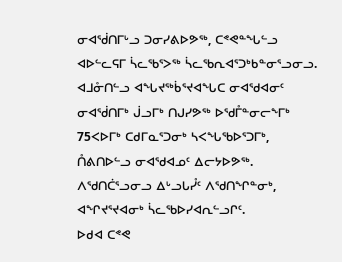ᓂᐊᖂᑎᒥᒡᓗ ᑐᓂᓯᕕᐅᕗᖅ, ᑕᕝᕙᓐᖓᓪᓗ ᐊᐅᓪᓚᕋᒥ ᓵᓚᖃᕐᐳᖅ ᓵᓚᖃᕆᐊᕐᑐᒃᑲᓐᓂᕐᓗᓂᓗ.
ᐊᒧᓁᑎᓪᓗ ᐊᖓᔪᖅᑳᕐᔪᐊᖓᑕ ᓂᐊᖁᐊᓂᑦ ᓂᐊᖂᑎᒥᒃ ᒎᓗᒥᒃ ᑎᒍᓯᕗᖅ ᐅᖁᒤᓐᓂᓕᖕᒥᒃ 75ᐸᐅᒥᒃ ᑕᑯᒥᓇᕐᑐᓂᒃ ᓴᐸᖓᖃᐅᕐᑐᒥᒃ, ᑍᕕᑎᐅᓪᓗ ᓂᐊᖁᐊᓄᑦ ᐃᓕᔭᐅᕗᖅ. ᐱᖁᑎᑖᕐᓗᓂᓗ ᐃᒡᓗᒐᓮᑦ ᐱᖁᑎᖏᓐᓂᒃ, ᐊᖏᔪᕐᔪᐊᓂᒃ ᓵᓚᖃᐅᓯᐊᕆᓪᓗᒋᑦ.
ᐅᑯᐊ ᑕᕝᕙ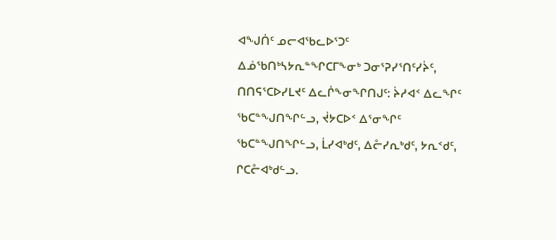ᐊᖑᑏᑦ ᓄᓕᐊᖃᓚᐅᕐᑐᑦ ᐃᓅᖃᑎᒃᓴᔭᕆᓐᖏᑕᒥᖕᓂᒃ ᑐᓂᕐᕈᓯᕐᑎᑦᓯᔩᑦ, ᑎᑎᕋᕐᑕᐅᓯᒪᔪᑦ ᐃᓚᒌᖕᓂᖏᑎᒍᑦ: ᔩᓱᐊᑉ ᐃᓚᖏᑦ ᖃᑕᓐᖑᑎᖏᓪᓗ, ᔫᔭᑕᐅᑉ ᐃᕐᓂᖏᑦ ᖃᑕᓐᖑᑎᖏᓪᓗ, ᒫᓯᐊᒃᑯᑦ, ᐃᓔᓯᕆᒃᑯᑦ, ᔭᕆᑉᑯᑦ, ᒋᑕᓔᐊᒃᑯᓪᓗ.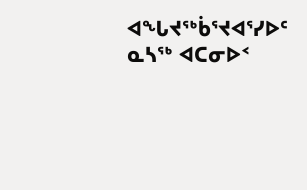ᐊᖓᔪᖅᑳᕐᔪᐊᕐᓯᐅᑦ ᓇᓴᖅ ᐊᑕᓂᐅᑉ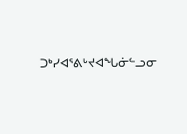ᑐᒃᓯᐊᕐᕕᒡᔪᐊᖓᓃᓪᓗᓂ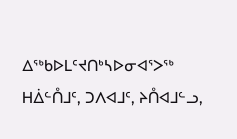ᐃᖅᑲᐅᒪᑦᔪᑎᒃᓴᐅᓂᐊᕐᐳᖅ ᕼᐄᓪᑍᒧᑦ, ᑐᐱᐊᒧᑦ, ᔨᑍᐊᒧᓪᓗ,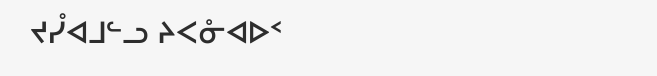ᔪᓮᐊᒧᓪᓗ ᔨᐸᓁᐊᐅᑉ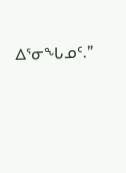ᐃᕐᓂᖓᓄᑦ.”